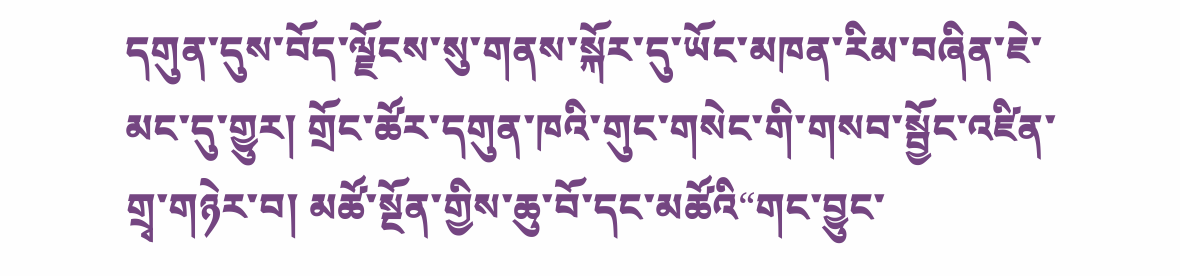དགུན་དུས་བོད་ལྗོངས་སུ་གནས་སྐོར་དུ་ཡོང་མཁན་རིམ་བཞིན་ཇེ་མང་དུ་གྱུར། གྲོང་ཚོར་དགུན་ཁའི་གུང་གསེང་གི་གསབ་སྦྱོང་འཛིན་གྲྭ་གཉེར་བ། མཚོ་སྔོན་གྱིས་ཆུ་བོ་དང་མཚོའི“གང་བྱུང་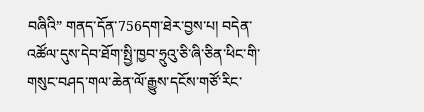བཞིའི” གནད་དོན་756དག་ཐེར་བྱས་པ། བདེན་འཚོལ་དུས་དེབ་ཐོག་སྤྱི་ཁྱབ་ཧྲུའུ་ཅི་ཞི་ཅིན་ཕིང་གི་གསུང་བཤད་གལ་ཆེན་ལོ་རྒྱུས་དངོས་གཙོ་རིང་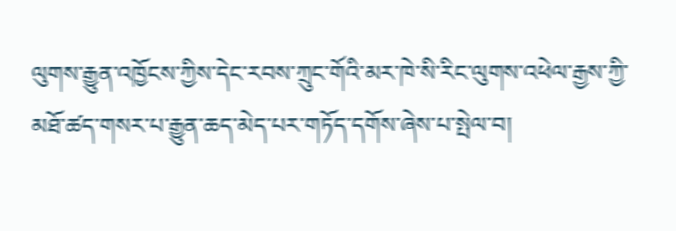ལུགས་རྒྱུན་འཁྱོངས་ཀྱིས་དེང་རབས་ཀྲུང་གོའི་མར་ཁེ་སི་རིང་ལུགས་འཕེལ་རྒྱས་ཀྱི་མཐོ་ཚད་གསར་པ་རྒྱུན་ཆད་མེད་པར་གཏོད་དགོས་ཞེས་པ་སྤེལ་བ།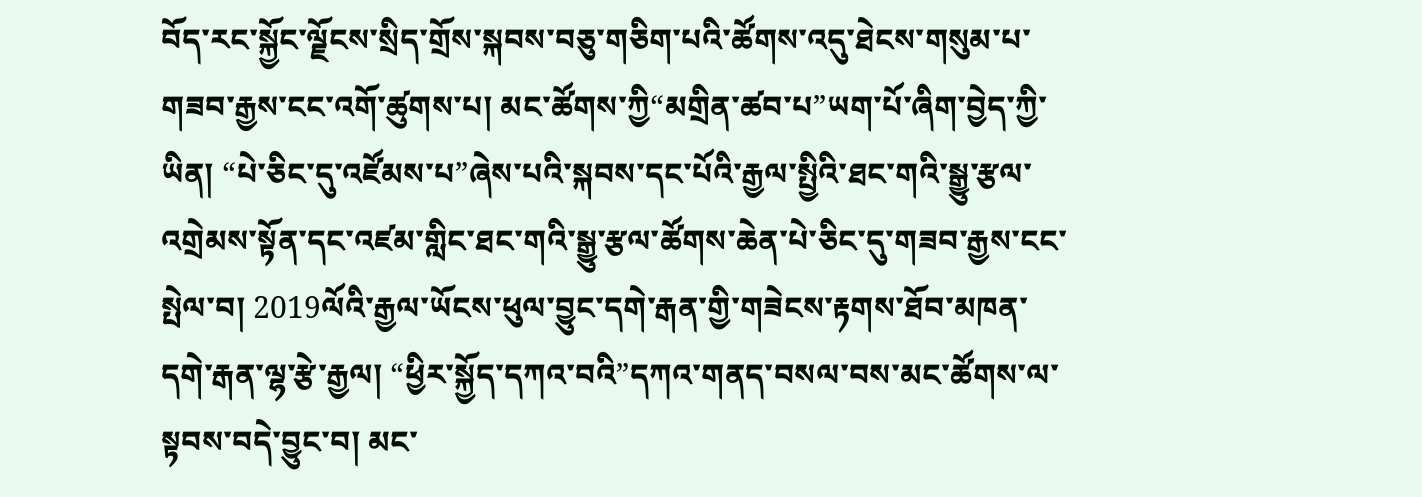བོད་རང་སྐྱོང་ལྗོངས་སྲིད་གྲོས་སྐབས་བཅུ་གཅིག་པའི་ཚོགས་འདུ་ཐེངས་གསུམ་པ་གཟབ་རྒྱས་ངང་འགོ་ཚུགས་པ། མང་ཚོགས་ཀྱི“མགྲིན་ཚབ་པ”ཡག་པོ་ཞིག་བྱེད་ཀྱི་ཡིན། “པེ་ཅིང་དུ་འཛོམས་པ”ཞེས་པའི་སྐབས་དང་པོའི་རྒྱལ་སྤྱིའི་ཐང་གའི་སྒྱུ་རྩལ་འགྲེམས་སྟོན་དང་འཛམ་གླིང་ཐང་གའི་སྒྱུ་རྩལ་ཚོགས་ཆེན་པེ་ཅིང་དུ་གཟབ་རྒྱས་ངང་སྤེལ་བ། 2019ལོའི་རྒྱལ་ཡོངས་ཕུལ་བྱུང་དགེ་རྒན་གྱི་གཟེངས་རྟགས་ཐོབ་མཁན་དགེ་རྒན་ལྷ་རྩེ་རྒྱལ། “ཕྱིར་སྐྱོད་དཀའ་བའི”དཀའ་གནད་བསལ་བས་མང་ཚོགས་ལ་སྟབས་བདེ་བྱུང་བ། མང་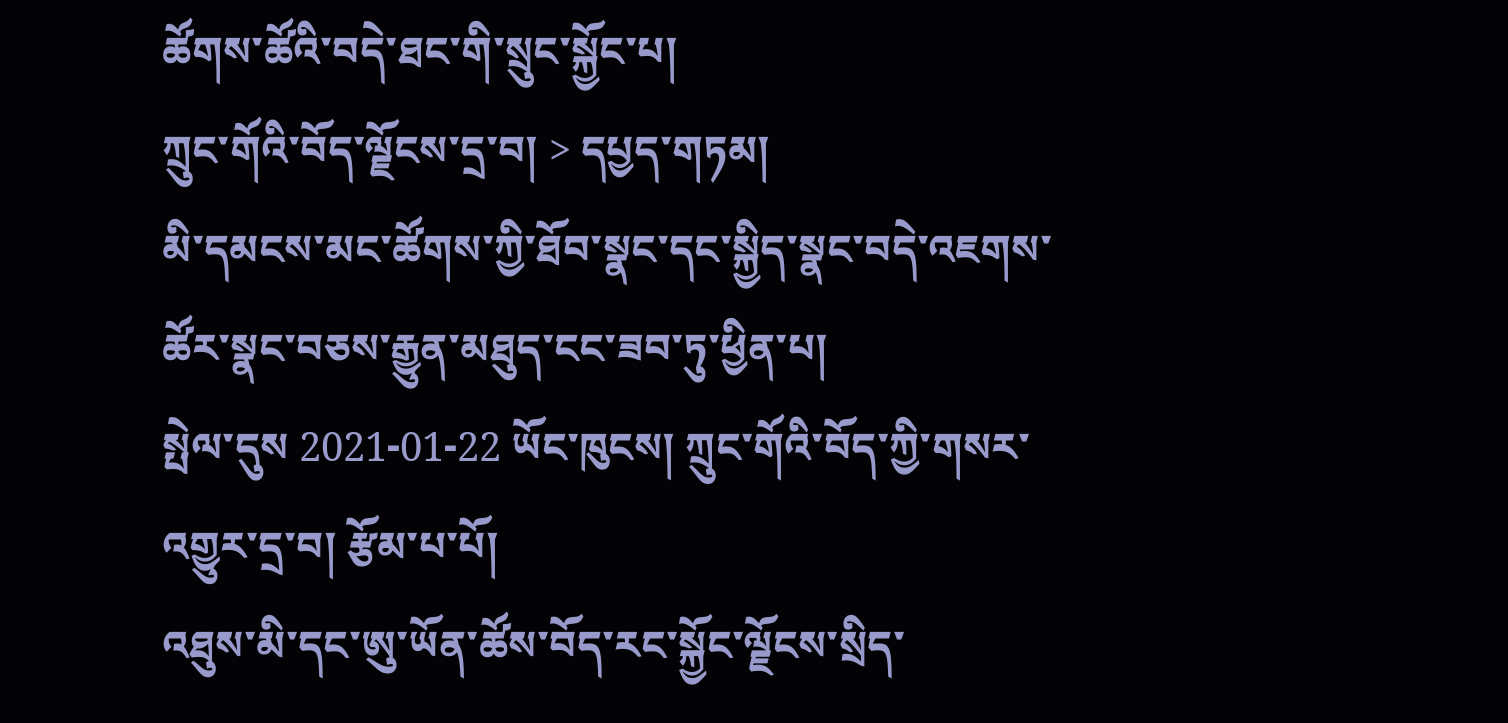ཚོགས་ཚོའི་བདེ་ཐང་གི་སྲུང་སྐྱོང་པ།
ཀྲུང་གོའི་བོད་ལྗོངས་དྲ་བ། > དཔྱད་གཏམ།
མི་དམངས་མང་ཚོགས་ཀྱི་ཐོབ་སྣང་དང་སྐྱིད་སྣང་བདེ་འཇགས་ཚོར་སྣང་བཅས་རྒྱུན་མཐུད་ངང་ཟབ་ཏུ་ཕྱིན་པ།
སྤེལ་དུས 2021-01-22 ཡོང་ཁུངས། ཀྲུང་གོའི་བོད་ཀྱི་གསར་འགྱུར་དྲ་བ། རྩོམ་པ་པོ།
འཐུས་མི་དང་ཨུ་ཡོན་ཚོས་བོད་རང་སྐྱོང་ལྗོངས་སྲིད་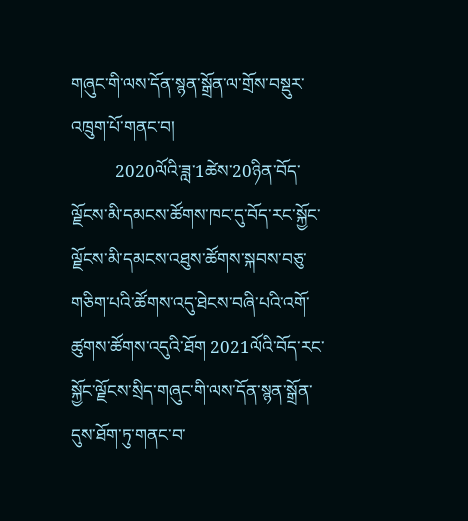གཞུང་གི་ལས་དོན་སྙན་སྒྲོན་ལ་གྲོས་བསྡུར་འཁྲུག་པོ་གནང་བ།
          2020ལོའི་ཟླ་1ཚེས་20ཉིན་བོད་ལྗོངས་མི་དམངས་ཚོགས་ཁང་དུ་བོད་རང་སྐྱོང་ལྗོངས་མི་དམངས་འཐུས་ཚོགས་སྐབས་བཅུ་གཅིག་པའི་ཚོགས་འདུ་ཐེངས་བཞི་པའི་འགོ་ཚུགས་ཚོགས་འདུའི་ཐོག 2021ལོའི་བོད་རང་སྐྱོང་ལྗོངས་སྲིད་གཞུང་གི་ལས་དོན་སྙན་སྒྲོན་དུས་ཐོག་ཏུ་གནང་བ་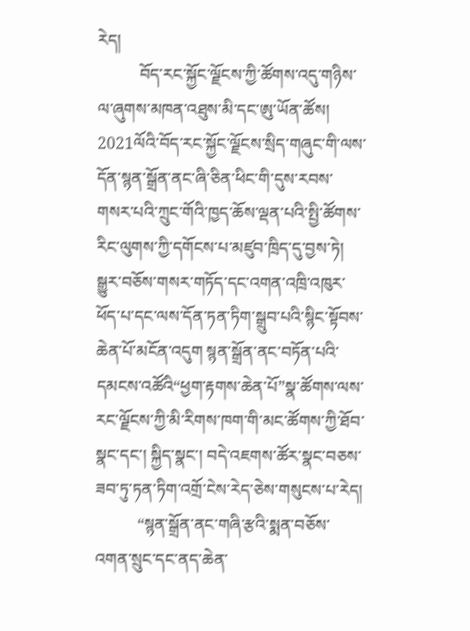རེད།
          བོད་རང་སྐྱོང་ལྗོངས་ཀྱི་ཚོགས་འདུ་གཉིས་ལ་ཞུགས་མཁན་འཐུས་མི་དང་ཨུ་ཡོན་ཚོས། 2021ལོའི་བོད་རང་སྐྱོང་ལྗོངས་སྲིད་གཞུང་གི་ལས་དོན་སྙན་སྒྲོན་ནང་ཞི་ཅིན་ཕིང་གི་དུས་རབས་གསར་པའི་ཀྲུང་གོའི་ཁྱད་ཆོས་ལྡན་པའི་སྤྱི་ཚོགས་རིང་ལུགས་ཀྱི་དགོངས་པ་མཛུབ་ཁྲིད་དུ་བྱས་ཏེ། སྒྱུར་བཅོས་གསར་གཏོད་དང་འགན་འཁྲི་འཁུར་ཕོད་པ་དང་ལས་དོན་ཏན་ཏིག་སྒྲུབ་པའི་སྙིང་སྟོབས་ཆེན་པོ་མངོན་འདུག སྙན་སྒྲོན་ནང་བཏོན་པའི་དམངས་འཚོའི“ཕྱག་རྟགས་ཆེན་པོ”སྣ་ཚོགས་ལས་རང་ལྗོངས་ཀྱི་མི་རིགས་ཁག་གི་མང་ཚོགས་ཀྱི་ཐོབ་སྣང་དང་། སྐྱིད་སྣང་། བདེ་འཇགས་ཚོར་སྣང་བཅས་ཟབ་ཏུ་ཏན་ཏིག་འགྲོ་ངེས་རེད་ཅེས་གསུངས་པ་རེད།
          “སྙན་སྒྲོན་ནང་གཞི་རྩའི་སྨན་བཅོས་འགན་སྲུང་དང་ནད་ཆེན་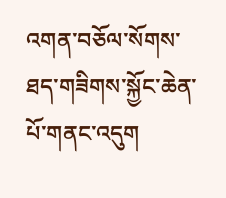འགན་བཅོལ་སོགས་ཐད་གཟིགས་སྐྱོང་ཆེན་པོ་གནང་འདུག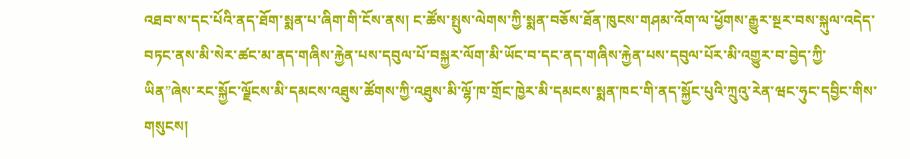འཐབ་ས་དང་པོའི་ནད་ཐོག་སྨན་པ་ཞིག་གི་ངོས་ནས། ང་ཚོས་སྤུས་ལེགས་ཀྱི་སྨན་བཅོས་ཐོན་ཁུངས་གཤམ་འོག་ལ་ཕྱོགས་རྒྱུར་སྔར་བས་སྐུལ་འདེད་བཏང་ནས་མི་སེར་ཚང་མ་ནད་གཞིས་རྐྱེན་པས་དབུལ་པོ་བསྐྱར་ལོག་མི་ཡོང་བ་དང་ནད་གཞིས་རྐྱེན་པས་དབུལ་པོར་མི་འགྱུར་བ་བྱེད་ཀྱི་ཡིན”ཞེས་རང་སྐྱོང་ལྗོངས་མི་དམངས་འཐུས་ཚོགས་ཀྱི་འཐུས་མི་ལྷོ་ཁ་གྲོང་ཁྱེར་མི་དམངས་སྨན་ཁང་གི་ནད་སྐྱོང་པུའི་ཀྲུའུ་རེན་ཝང་ཧུང་དབྱིང་གིས་གསུངས།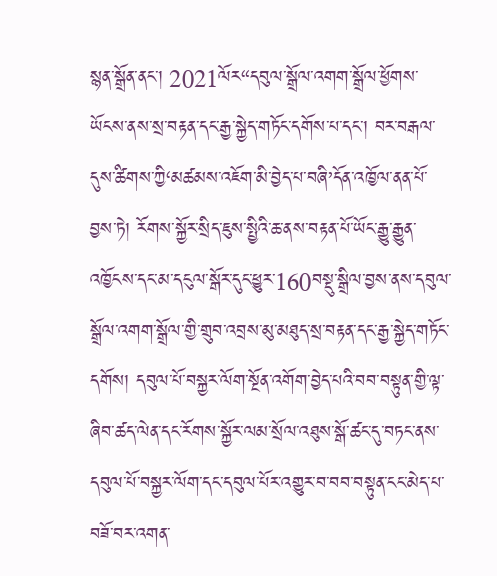སྙན་སྒྲོན་ནང་། 2021ལོར“དབུལ་སྒྲོལ་འགག་སྒྲོལ་ཕྱོགས་ཡོངས་ནས་སྲ་བརྟན་དང་རྒྱ་སྐྱེད་གཏོང་དགོས་པ་དང་། བར་བརྒལ་དུས་ཚིགས་ཀྱི‘མཚམས་འཇོག་མི་བྱེད་པ་བཞི’དོན་འཁྱོལ་ནན་པོ་བྱས་ཏེ། རོགས་སྐྱོར་སྲིད་ཇུས་སྤྱིའི་ཆ་ནས་བརྟན་པོ་ཡོང་རྒྱུ་རྒྱུན་འཁྱོངས་དང་མ་དངུལ་སྒོར་དུང་ཕྱུར་160བསྡུ་སྒྲིལ་བྱས་ནས་དབུལ་སྒྲོལ་འགག་སྒྲོལ་གྱི་གྲུབ་འབྲས་མུ་མཐུད་སྲ་བརྟན་དང་རྒྱ་སྐྱེད་གཏོང་དགོས། དབུལ་པོ་བསྐྱར་ལོག་སྔོན་འགོག་བྱེད་པའི་བབ་བསྟུན་གྱི་ལྟ་ཞིབ་ཚད་ལེན་དང་རོགས་སྐྱོར་ལམ་སྲོལ་འཐུས་སྒོ་ཚང་དུ་བཏང་ནས་དབུལ་པོ་བསྐྱར་ལོག་དང་དབུལ་པོར་འགྱུར་བ་བབ་བསྟུན་ངང་མེད་པ་བཟོ་བར་འགན་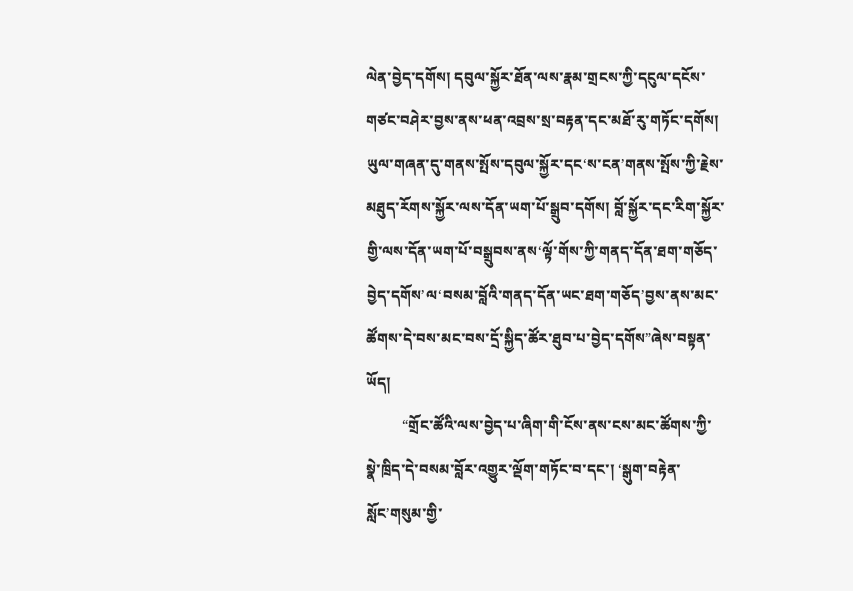ལེན་བྱེད་དགོས། དབུལ་སྐྱོར་ཐོན་ལས་རྣམ་གྲངས་ཀྱི་དངུལ་དངོས་གཙང་བཤེར་བྱས་ནས་ཕན་འབྲས་སྲ་བརྟན་དང་མཐོ་རུ་གཏོང་དགོས། ཡུལ་གཞན་དུ་གནས་སྤོས་དབུལ་སྐྱོར་དང‘ས་ངན’གནས་སྤོས་ཀྱི་རྗེས་མཐུད་རོགས་སྐྱོར་ལས་དོན་ཡག་པོ་སྒྲུབ་དགོས། བློ་སྐྱོར་དང་རིག་སྐྱོར་གྱི་ལས་དོན་ཡག་པོ་བསྒྲུབས་ནས‘ལྟོ་གོས་ཀྱི་གནད་དོན་ཐག་གཅོད་བྱེད་དགོས’ལ‘བསམ་བློའི་གནད་དོན་ཡང་ཐག་གཅོད’བྱས་ནས་མང་ཚོགས་དེ་བས་མང་བས་དྲོ་སྐྱིད་ཚོར་ཐུབ་པ་བྱེད་དགོས”ཞེས་བསྟན་ཡོད།
          “གྲོང་ཚོའི་ལས་བྱེད་པ་ཞིག་གི་ངོས་ནས་ངས་མང་ཚོགས་ཀྱི་སྣེ་ཁྲིད་དེ་བསམ་བློར་འགྱུར་ལྡོག་གཏོང་བ་དང་། ‘སྒུག་བརྟེན་སློང’གསུམ་གྱི་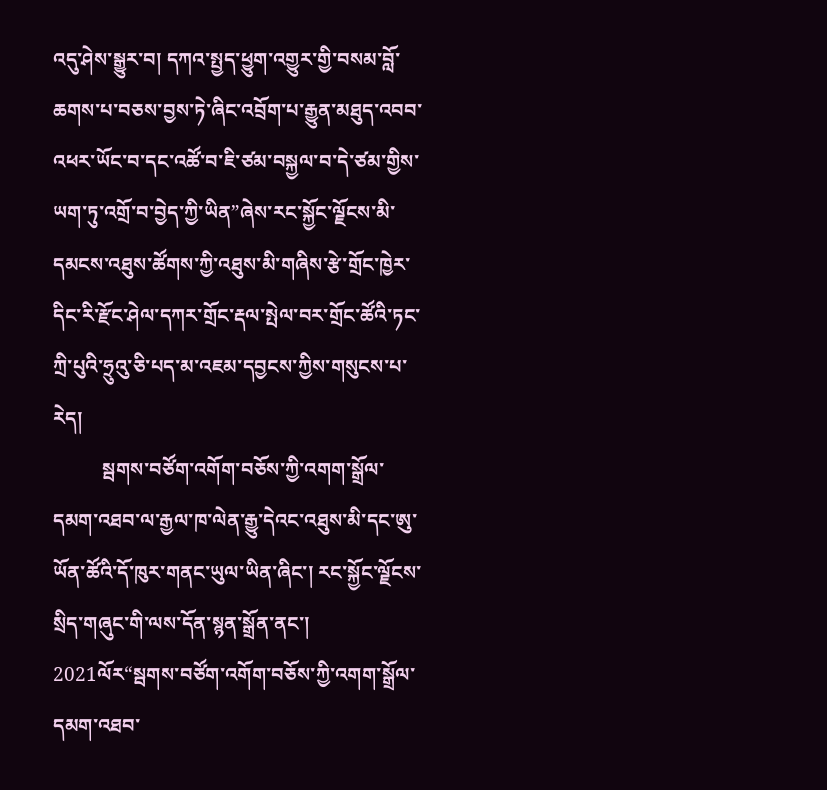འདུ་ཤེས་སྒྱུར་བ། དཀའ་སྤྱད་ཕྱུག་འགྱུར་གྱི་བསམ་བློ་ཆགས་པ་བཅས་བྱས་ཏེ་ཞིང་འབྲོག་པ་རྒྱུན་མཐུད་འབབ་འཕར་ཡོང་བ་དང་འཚོ་བ་ཇི་ཙམ་བསྐྱལ་བ་དེ་ཙམ་གྱིས་ཡག་ཏུ་འགྲོ་བ་བྱེད་ཀྱི་ཡིན”ཞེས་རང་སྐྱོང་ལྗོངས་མི་དམངས་འཐུས་ཚོགས་ཀྱི་འཐུས་མི་གཞིས་རྩེ་གྲོང་ཁྱེར་དིང་རི་རྫོང་ཤེལ་དཀར་གྲོང་རྡལ་སྤེལ་བར་གྲོང་ཚོའི་ཏང་ཀྲི་པུའི་ཧྲུའུ་ཅི་པད་མ་འཇམ་དབྱངས་ཀྱིས་གསུངས་པ་རེད།
          སྦགས་བཙོག་འགོག་བཅོས་ཀྱི་འགག་སྒྲོལ་དམག་འཐབ་ལ་རྒྱལ་ཁ་ལེན་རྒྱུ་དེའང་འཐུས་མི་དང་ཨུ་ཡོན་ཚོའི་དོ་ཁུར་གནང་ཡུལ་ཡིན་ཞིང་། རང་སྐྱོང་ལྗོངས་སྲིད་གཞུང་གི་ལས་དོན་སྙན་སྒྲོན་ནང་། 2021ལོར“སྦགས་བཙོག་འགོག་བཅོས་ཀྱི་འགག་སྒྲོལ་དམག་འཐབ་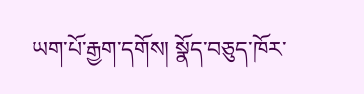ཡག་པོ་རྒྱག་དགོས། སྣོད་བཅུད་ཁོར་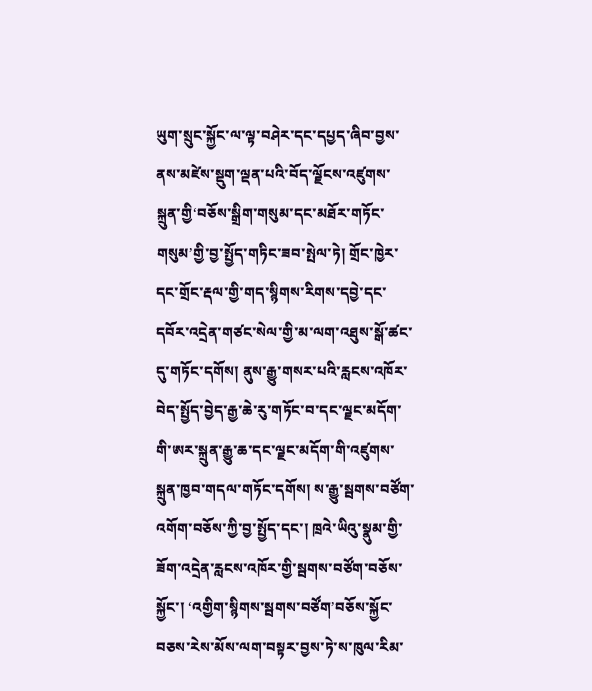ཡུག་སྲུང་སྐྱོང་ལ་ལྟ་བཤེར་དང་དཔྱད་ཞིབ་བྱས་ནས་མཛེས་སྡུག་ལྡན་པའི་བོད་ལྗོངས་འཛུགས་སྐྲུན་གྱི‘བཅོས་སྒྲིག་གསུམ་དང་མཐོར་གཏོང་གསུམ’གྱི་བྱ་སྤྱོད་གཏིང་ཟབ་སྤེལ་ཏེ། གྲོང་ཁྱེར་དང་གྲོང་རྡལ་གྱི་གད་སྙིགས་རིགས་དབྱེ་དང་དབོར་འདྲེན་གཙང་སེལ་གྱི་མ་ལག་འཐུས་སྒོ་ཚང་དུ་གཏོང་དགོས། ནུས་རྒྱུ་གསར་པའི་རླངས་འཁོར་བེད་སྤྱོད་བྱེད་རྒྱ་ཆེ་རུ་གཏོང་བ་དང་ལྗང་མདོག་གི་ཨར་སྐྲུན་རྒྱུ་ཆ་དང་ལྗང་མདོག་གི་འཛུགས་སྐྲུན་ཁྱབ་གདལ་གཏོང་དགོས། ས་རྒྱུ་སྦགས་བཙོག་འགོག་བཅོས་ཀྱི་བྱ་སྤྱོད་དང་། ཁྲའེ་ཡིའུ་སྣུམ་གྱི་ཟོག་འདྲེན་རླངས་འཁོར་གྱི་སྦགས་བཙོག་བཅོས་སྐྱོང་། ‘འགྱིག་སྙིགས་སྦགས་བཙོག’བཅོས་སྐྱོང་བཅས་རེས་མོས་ལག་བསྟར་བྱས་ཏེ་ས་ཁུལ་རིམ་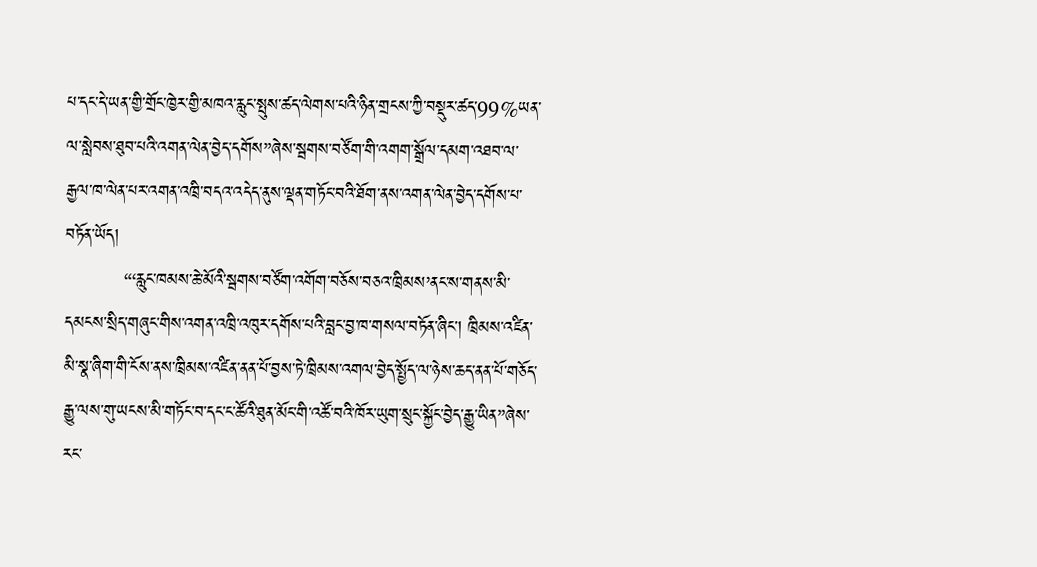པ་དང་དེ་ཡན་གྱི་གྲོང་ཁྱེར་གྱི་མཁའ་རླུང་སྤུས་ཚད་ལེགས་པའི་ཉིན་གྲངས་ཀྱི་བསྡུར་ཚད་99%ཡན་ལ་སླེབས་ཐུབ་པའི་འགན་ལེན་བྱེད་དགོས”ཞེས་སྦགས་བཙོག་གི་འགག་སྒྲོལ་དམག་འཐབ་ལ་རྒྱལ་ཁ་ལེན་པར་འགན་འཁྲི་བདའ་འདེད་ནུས་ལྡན་གཏོང་བའི་ཐོག་ནས་འགན་ལེན་བྱེད་དགོས་པ་བཏོན་ཡོད།
          “‘རླུང་ཁམས་ཆེ་མོའི་སྦགས་བཙོག་འགོག་བཅོས་བཅའ་ཁྲིམས’ནང་ས་གནས་མི་དམངས་སྲིད་གཞུང་གིས་འགན་འཁྲི་འཁུར་དགོས་པའི་བླང་བྱ་ཁ་གསལ་བཏོན་ཞིང་། ཁྲིམས་འཛིན་མི་སྣ་ཞིག་གི་ངོས་ནས་ཁྲིམས་འཛིན་ནན་པོ་བྱས་ཏེ་ཁྲིམས་འགལ་བྱེད་སྤྱོད་ལ་ཉེས་ཆད་ནན་པོ་གཅོད་རྒྱུ་ལས་གུ་ཡངས་མི་གཏོང་བ་དང་ང་ཚོའི་ཐུན་མོང་གི་འཚོ་བའི་ཁོར་ཡུག་སྲུང་སྐྱོང་བྱེད་རྒྱུ་ཡིན”ཞེས་རང་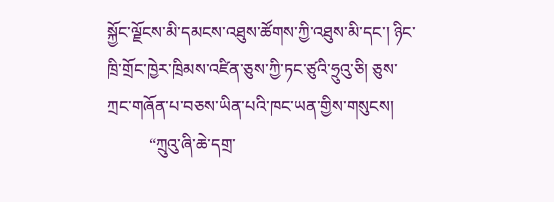སྐྱོང་ལྗོངས་མི་དམངས་འཐུས་ཚོགས་ཀྱི་འཐུས་མི་དང་། ཉིང་ཁྲི་གྲོང་ཁྱེར་ཁྲིམས་འཛིན་ཅུས་ཀྱི་ཏང་ཙུའི་ཧྲུའུ་ཅི། ཅུས་ཀྲང་གཞོན་པ་བཅས་ཡིན་པའི་ཁང་ཡན་གྱིས་གསུངས།
          “ཀྲུའུ་ཞི་ཆེ་དགྲ་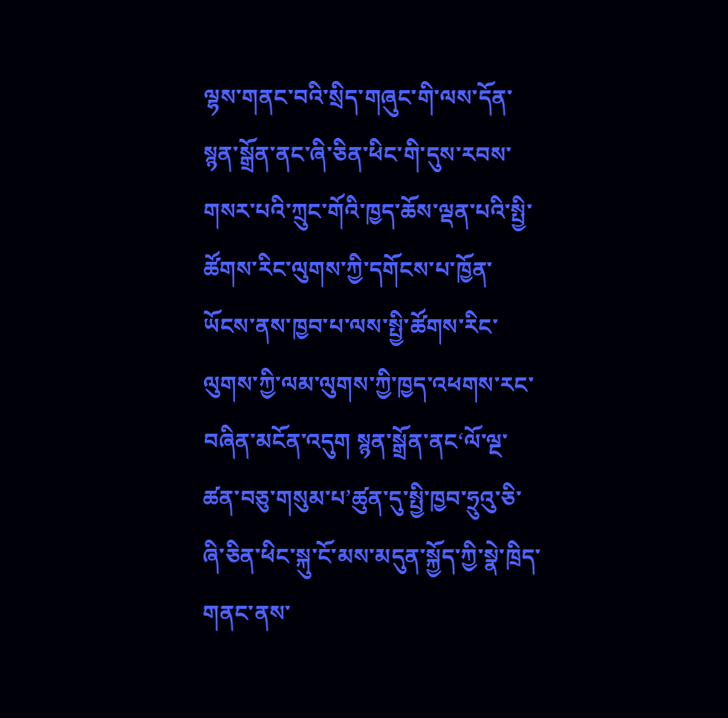ལྷས་གནང་བའི་སྲིད་གཞུང་གི་ལས་དོན་སྙན་སྒྲོན་ནང་ཞི་ཅིན་ཕིང་གི་དུས་རབས་གསར་པའི་ཀྲུང་གོའི་ཁྱད་ཆོས་ལྡན་པའི་སྤྱི་ཚོགས་རིང་ལུགས་ཀྱི་དགོངས་པ་ཁྱོན་ཡོངས་ནས་ཁྱབ་པ་ལས་སྤྱི་ཚོགས་རིང་ལུགས་ཀྱི་ལམ་ལུགས་ཀྱི་ཁྱད་འཕགས་རང་བཞིན་མངོན་འདུག སྙན་སྒྲོན་ནང‘ལོ་ལྔ་ཚན་བཅུ་གསུམ་པ’ཚུན་དུ་སྤྱི་ཁྱབ་ཧྲུའུ་ཅི་ཞི་ཅིན་ཕིང་སྐུ་ངོ་མས་མདུན་སྐྱོད་ཀྱི་སྣེ་ཁྲིད་གནང་ནས་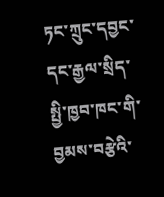ཏང་ཀྲུང་དབྱང་དང་རྒྱལ་སྲིད་སྤྱི་ཁྱབ་ཁང་གི་བྱམས་བརྩེའི་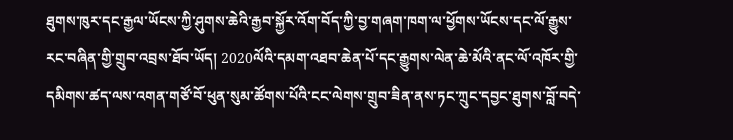ཐུགས་ཁུར་དང་རྒྱལ་ཡོངས་ཀྱི་ཤུགས་ཆེའི་རྒྱབ་སྐྱོར་འོག་བོད་ཀྱི་བྱ་གཞག་ཁག་ལ་ཕྱོགས་ཡོངས་དང་ལོ་རྒྱུས་རང་བཞིན་གྱི་གྲུབ་འབྲས་ཐོབ་ཡོད། 2020ལོའི་དམག་འཐབ་ཆེན་པོ་དང་རྒྱུགས་ལེན་ཆེ་མོའི་ནང་ལོ་འཁོར་གྱི་དམིགས་ཚད་ལས་འགན་གཙོ་བོ་ཕུན་སུམ་ཚོགས་པོའི་ངང་ལེགས་གྲུབ་ཟིན་ནས་ཏང་ཀྲུང་དབྱང་ཐུགས་བློ་བདེ་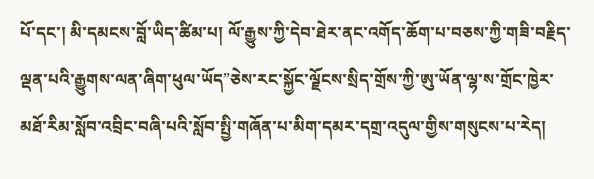པོ་དང་། མི་དམངས་བློ་ཡིད་ཚིམ་པ། ལོ་རྒྱུས་ཀྱི་དེབ་ཐེར་ནང་འགོད་ཆོག་པ་བཅས་ཀྱི་གཟི་བརྗིད་ལྡན་པའི་རྒྱུགས་ལན་ཞིག་ཕུལ་ཡོད”ཅེས་རང་སྐྱོང་ལྗོངས་སྲིད་གྲོས་ཀྱི་ཨུ་ཡོན་ལྷ་ས་གྲོང་ཁྱེར་མཐོ་རིམ་སློབ་འབྲིང་བཞི་པའི་སློབ་སྤྱི་གཞོན་པ་མིག་དམར་དགྲ་འདུལ་གྱིས་གསུངས་པ་རེད།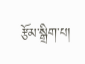རྩོམ་སྒྲིག་པ།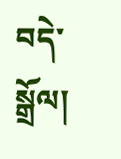བདེ་སྒྲོལ།